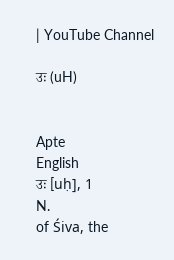| YouTube Channel

उः (uH)


Apte
English
उः [uḥ], 1
N.
of Śiva, the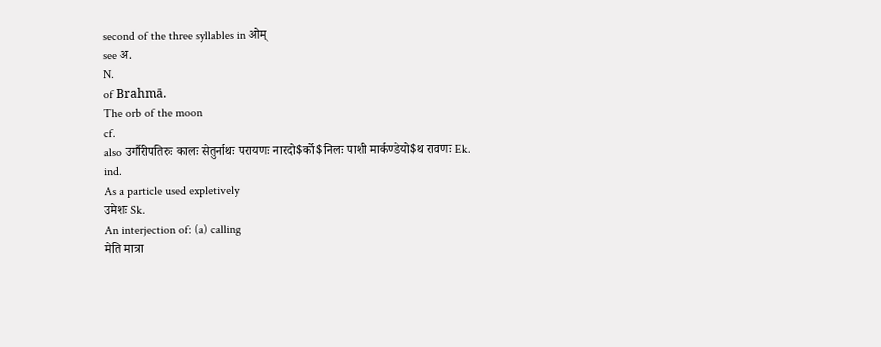second of the three syllables in ओम्
see अ.
N.
of Brahmā.
The orb of the moon
cf.
also उर्गौरीपतिरुः कालः सेतुर्नाथः परायणः नारदो$र्को$निलः पाशी मार्कण्डेयो$थ रावणः Ek.
ind.
As a particle used expletively
उमेशः Sk.
An interjection of: (a) calling
मेति मात्रा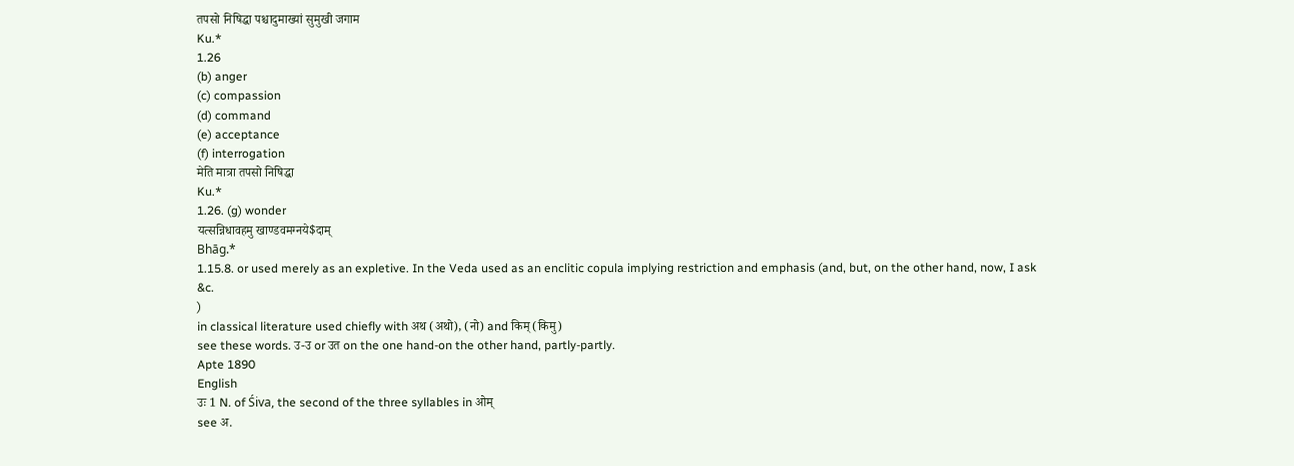तपसो निषिद्धा पश्चादुमाख्यां सुमुखी जगाम
Ku.*
1.26
(b) anger
(c) compassion
(d) command
(e) acceptance
(f) interrogation
मेति मात्रा तपसो निषिद्धा
Ku.*
1.26. (g) wonder
यत्सन्निधावहमु खाण्डवमग्नये$दाम्
Bhāg.*
1.15.8. or used merely as an expletive. In the Veda used as an enclitic copula implying restriction and emphasis (and, but, on the other hand, now, I ask
&c.
)
in classical literature used chiefly with अथ (अथो), (नो) and किम् (किमु)
see these words. उ-उ or उत on the one hand-on the other hand, partly-partly.
Apte 1890
English
उः 1 N. of Śiva, the second of the three syllables in ओम्
see अ.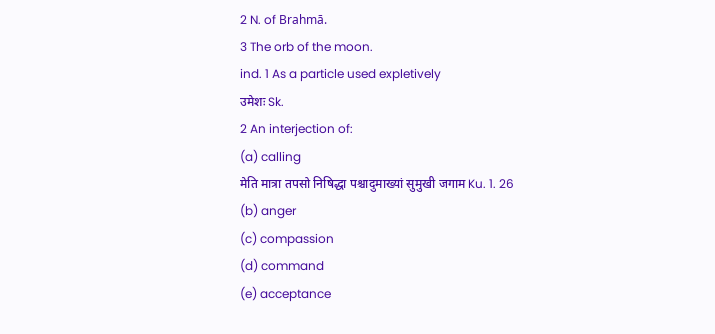2 N. of Brahmā.
3 The orb of the moon.
ind. 1 As a particle used expletively
उमेशः Sk.
2 An interjection of:
(a) calling
मेति मात्रा तपसो निषिद्धा पश्चादुमाख्यां सुमुखी जगाम Ku. 1. 26
(b) anger
(c) compassion
(d) command
(e) acceptance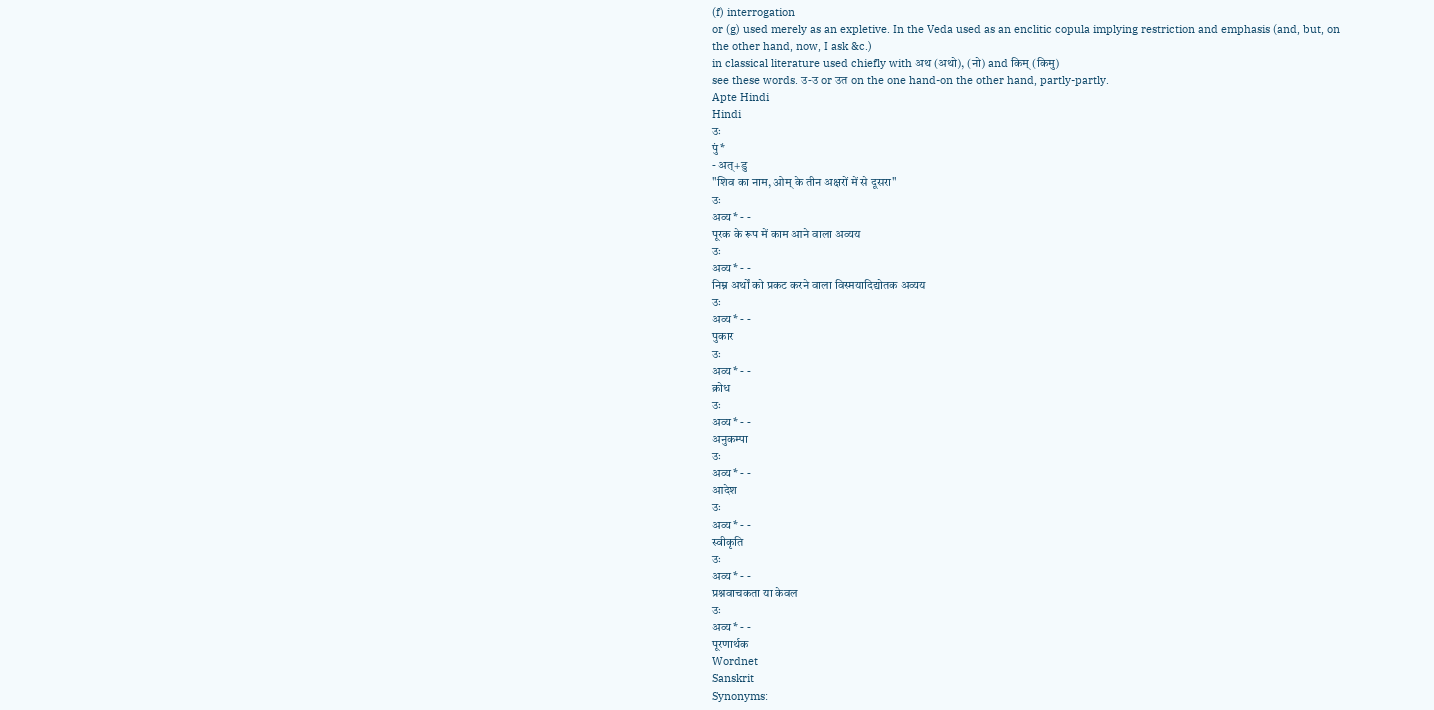(f) interrogation
or (g) used merely as an expletive. In the Veda used as an enclitic copula implying restriction and emphasis (and, but, on the other hand, now, I ask &c.)
in classical literature used chiefly with अथ (अथो), (नो) and किम् (किमु)
see these words. उ-उ or उत on the one hand-on the other hand, partly-partly.
Apte Hindi
Hindi
उः
पुं*
- अत्+डु
"शिव का नाम, ओम् के तीन अक्षरों में से दूसरा"
उः
अव्य* - -
पूरक के रूप में काम आने वाला अव्यय
उः
अव्य* - -
निम्न अर्थों को प्रकट करने वाला विस्मयादिद्योतक अव्यय
उः
अव्य* - -
पुकार
उः
अव्य* - -
क्रोध
उः
अव्य* - -
अनुकम्पा
उः
अव्य* - -
आदेश
उः
अव्य* - -
स्वीकृति
उः
अव्य* - -
प्रश्नवाचकता या केवल
उः
अव्य* - -
पूरणार्थक
Wordnet
Sanskrit
Synonyms: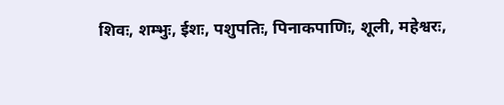शिवः, शम्भुः, ईशः, पशुपतिः, पिनाकपाणिः, शूली, महेश्वरः,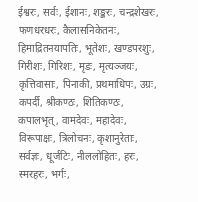ईश्वरः, सर्वः, ईशानः, शङ्करः, चन्द्रशेखरः, फणधरधरः, कैलासनिकेतनः, हिमाद्रितनयापतिः, भूतेशः, खण्डपरशुः, गिरीशः, गिरिशः, मृडः, मृत्यञ्जयः, कृत्तिवासाः, पिनाकी, प्रथमाधिपः, उग्रः, कपर्दी, श्रीकण्ठः, शितिकण्ठः, कपालभृत्, वामदेवः, महादेवः, विरूपाक्षः, त्रिलोचनः, कृशानुरेताः, सर्वज्ञः, धूर्जटिः, नीललोहितः, हरः, स्मरहरः, भर्गः,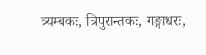त्र्यम्बकः, त्रिपुरान्तकः, गङ्गाधरः,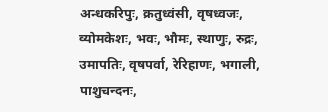अन्धकरिपुः, क्रतुध्वंसी, वृषध्वजः, व्योमकेशः, भवः, भौमः, स्थाणुः, रुद्रः, उमापतिः, वृषपर्वा, रेरिहाणः, भगाली, पाशुचन्दनः,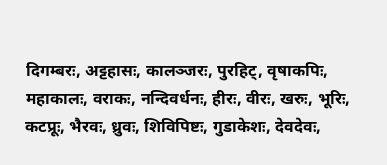दिगम्बरः, अट्टहासः, कालञ्जरः, पुरहिट्, वृषाकपिः, महाकालः, वराकः, नन्दिवर्धनः, हीरः, वीरः, खरुः, भूरिः, कटप्रूः, भैरवः, ध्रुवः, शिविपिष्टः, गुडाकेशः, देवदेवः,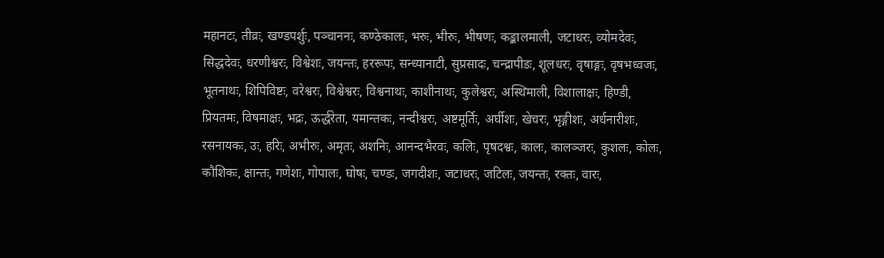महानटः, तीव्रः, खण्डपर्शुः, पञ्चाननः, कण्ठेकालः, भरुः, भीरुः, भीषणः, कङ्कालमाली, जटाधरः, व्योमदेवः, सिद्धदेवः, धरणीश्वरः, विश्वेशः, जयन्तः, हररूपः, सन्ध्यानाटी, सुप्रसादः, चन्द्रापीडः, शूलधरः, वृषाङ्गः, वृषभध्वजः, भूतनाथः, शिपिविष्टः, वरेश्वरः, विश्वेश्वरः, विश्वनाथः, काशीनाथः, कुलेश्वरः, अस्थिमाली, विशालाक्षः, हिण्डी, प्रियतमः, विषमाक्षः, भद्रः, ऊर्द्धरेता, यमान्तकः, नन्दीश्वरः, अष्टमूर्तिः, अर्घीशः, खेचरः, भृङ्गीशः, अर्धनारीशः, रसनायकः, उः, हरिः, अभीरुः, अमृतः, अशनिः, आनन्दभैरवः, कलिः, पृषदश्वः, कालः, कालञ्जरः, कुशलः, कोलः, कौशिकः, क्षान्तः, गणेशः, गोपालः, घोषः, चण्डः, जगदीशः, जटाधरः, जटिलः, जयन्तः, रक्तः, वारः,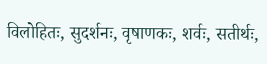विलोहितः, सुदर्शनः, वृषाणकः, शर्वः, सतीर्थः,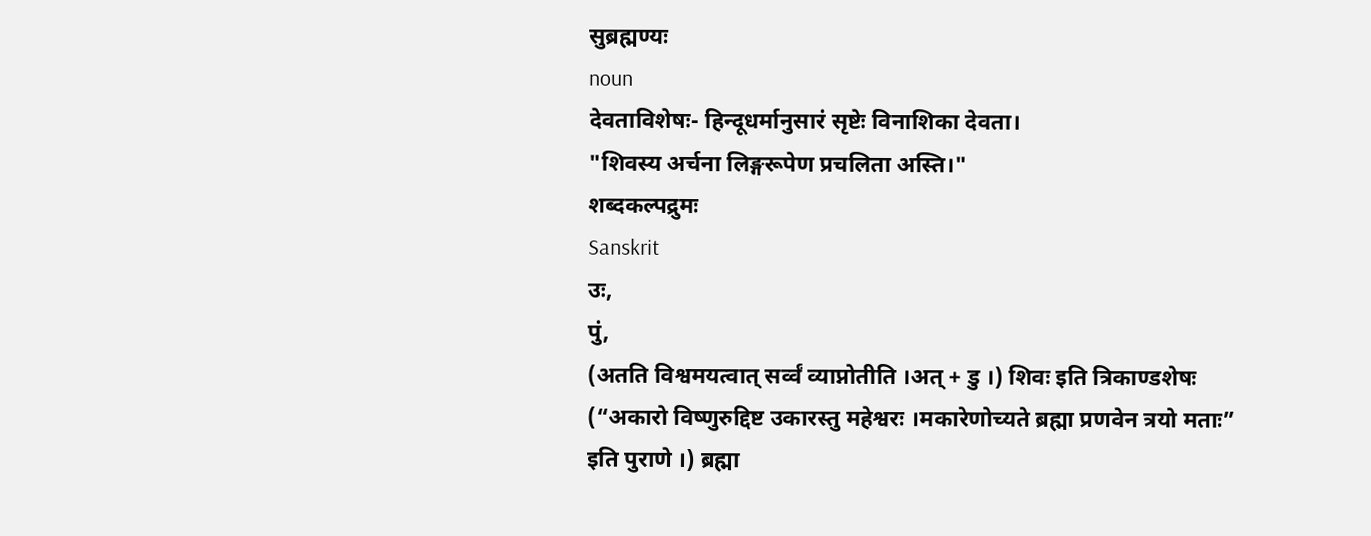सुब्रह्मण्यः
noun
देवताविशेषः- हिन्दूधर्मानुसारं सृष्टेः विनाशिका देवता।
"शिवस्य अर्चना लिङ्गरूपेण प्रचलिता अस्ति।"
शब्दकल्पद्रुमः
Sanskrit
उः,
पुं,
(अतति विश्वमयत्वात् सर्व्वं व्याप्नोतीति ।अत् + डु ।) शिवः इति त्रिकाण्डशेषः
(“अकारो विष्णुरुद्दिष्ट उकारस्तु महेश्वरः ।मकारेणोच्यते ब्रह्मा प्रणवेन त्रयो मताः”
इति पुराणे ।) ब्रह्मा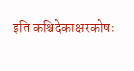इति कश्चिदेकाक्षरकोषः